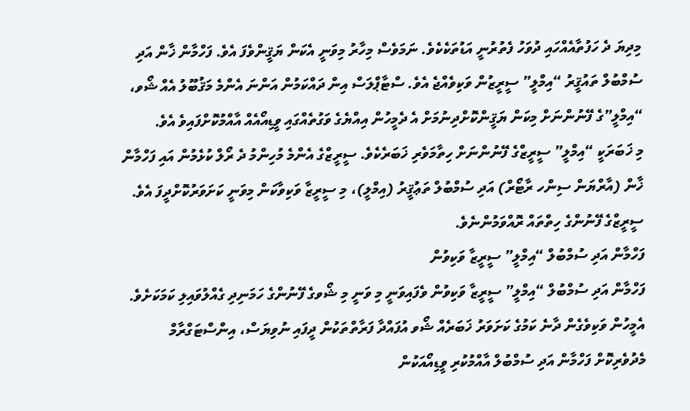މިދިޔަ ދެ ހަފުތާއެއްހައި ދުވަހު ފެތުރުނީ އަޑުތަކެކެވެ. ނަމަވެސް މިހާރު މިވަނީ އެކަން ޔަޤީންވެފަ އެވެ. ފަހްމާން ޚާން އަދި ސުމްބުލް ތައުޤީރު “އިމްލީ” ސީރީޒުން ވަކިވެއްޖެ އެވެ. ސްޓާޕްލަސް އިން ދައްކަމުން އަންނަ އެންމެ މަޤުބޫލު އެއް ޝޯވ، “އިމްލީ”ގެ ފޭނުންނަށް މިކަން ޔަޤީންކޮށްދިނުމަށް އެ ދެމީހުން އިއްޔެގެ ވަގުތެއްގައި ވީޑިއޯއެއް އާއްމުކޮށްފައިވެ އެވެ.
މި ޚަބަރަކީ “އިމްލީ” ސީރީޒްގެ ފޭނުންނަށް ހިތާމަވެރި ޚަބަރެކެވެ. ސީރީޒްގެ އެންމެ މުހިންމު ދެ ރޯލް ކުޅެމުން އައި ފަހްމާން ޚާން (އާރްޔަން ސިންހ ރާޓޯރް) އަދި ސުމްބުލް ތަޢުޤީރު (އިމްލީ)، މި ސީރީޒާ ވަކިވާކަން މިވަނީ ކަށަވަރުކޮށްދީފަ އެވެ. ސީރީޒްގެ ފޭނުންގެ ހިތްތައް ރޮއްވަމުންނެވެ.
ފަހްމާން އަދި ސުމްބުލް “އިމްލީ” ސީރީޒާ ވަކިވުން
ފަހްމާން އަދި ސުމްބުލް “އިމްލީ” ސީރީޒާ ވަކިވުން ވެފައިވަނީ މި ވަނީ މި ޝޯވގެ ފޭނުންގެ ހަމަނިދި ގެއްލުވައިލި ކަމަކަށެވެ. އެމީހުން ވަކިވެގެން ދާނެ ކަމުގެ ކަށަވަރު ޚަބަރެއް ޝޯވ އުފައްދާ ފަރާތްތަކުން ދީފައި ނުވިޔަސް، އިންސްޓަގްރާމް މެދުވެރިކޮށް ފަހްމާން އަދި ސުމްބުލް އާއްމުކުރި ވީޑިއޯއަކުން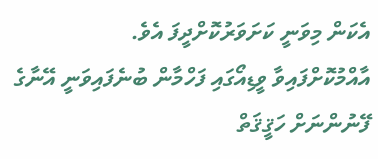އެކަން މިވަނީ ކަށަވަރުކޮށްދީފަ އެވެ.
އާއްމުކޮށްފައިވާ ވީޑިއޯގައި ފަހްމާން ބުނެފައިވަނީ އޭނާގެ ފޭނުންނަށް ހަޤީޤަތް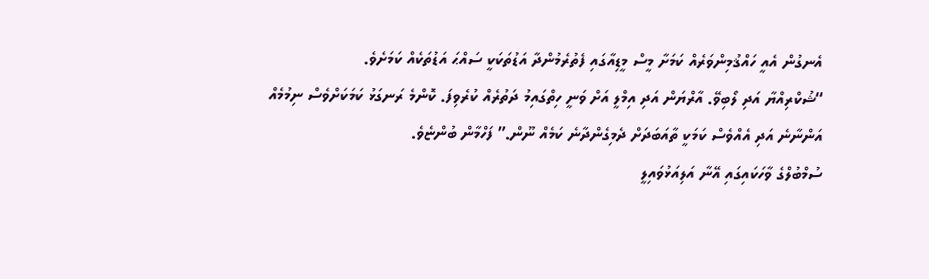އެނގުން އެއީ ހައްޤުމިންވަރެއް ކަމަށާ މީސް މީޑިއާގައި ފެތުރެމުންދާ އަޑުތަކަކީ ސައްޙަ އަޑުތަކެއް ކަމަށެވެ.
“ޝުކްރިއްޔާ އަދި ލޯބިވޭ. އާރްޔަން އަދި އިމްލީ އަށް ވަނީ ހިތްގައިމު ދަތުރެއް ކުރެވިފަ. ކޮންމެ ރަނގަޅު ކަމަކަށްވެސް ނިމުމެއް އަންނާނެ އަދި އެއްވެސް ކަމަކީ ތާއަބަދަށް ދެމިގެންދާނެ ކަމެއް ނޫން.” ފަހްމާން ބުންޏެވެ.
ސުމްބުލްގެ ވާހަކައިގައި އޭނާ އަލިއަޅުވައިލީ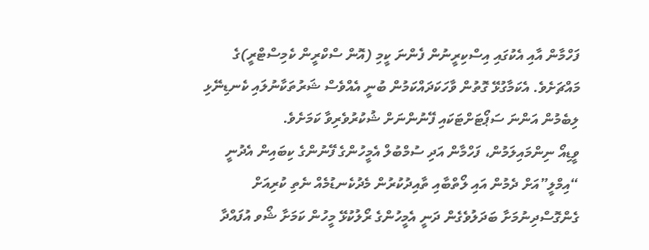ފަހްމާން އާއި އެކުގައި އިސްކިރީނުން ފެންނަ ކީމި (އޮން ސްކްރީން ކެމިސްޓްރީ)ގެ މައްޗަށެވެ. އެކަމާގުޅޭ ގޮތުން ވާހަކަދައްކަމުން ބުނީ އެއްވެސް ޝަރުތަކާނުލައި ކެނޑިނޭޅި ލިބެމުން އަންނަ ސަޕޯޓަށްޓަކައި ފޭނުންނަށް ޝުކުރުވެރިވާ ކަމަށެވެ.
ވީޑިއޯ ނިންމައިލަމުން، ފަހްމާން އަދި ސުމްބުލް އެމީހުންގެ ފޭނުންގެ ކިބައިން އެދުނީ “އިމްލީ”އަށް ދެމުން އައި ލޯތްބާއި ތާއިދުކުރުން މެދުކެނޑުމެއް ނެތި ކުރިއަށް ގެންގޮސްދިނުމަށާ ބަދަލުވެގެން ދަނީ އެމީހުންގެ ރޯލުކުޅޭ މީހުން ކަމަށާ ޝޯވ އުފައްދާ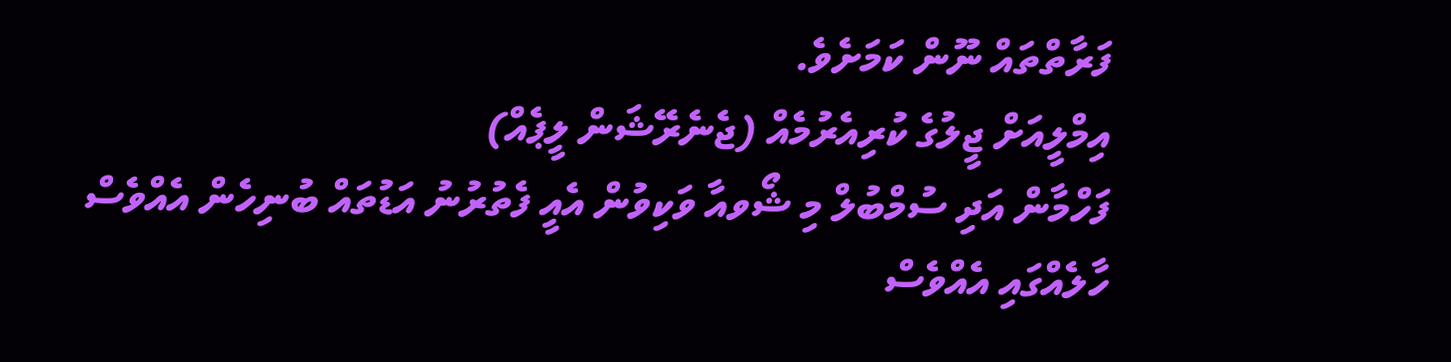ފަރާތްތައް ނޫން ކަމަށެވެ.
އިމްލީއަށް ޖީލުގެ ކުރިއެރުމެއް (ޖެނެރޭޝަން ލީޕެއް)
ފަހްމާން އަދި ސުމްބުލް މި ޝޯވއާ ވަކިވުން އެއީ ފެތުރުނު އަޑުތައް ބުނިހެން އެއްވެސް ހާލެއްގައި އެއްވެސް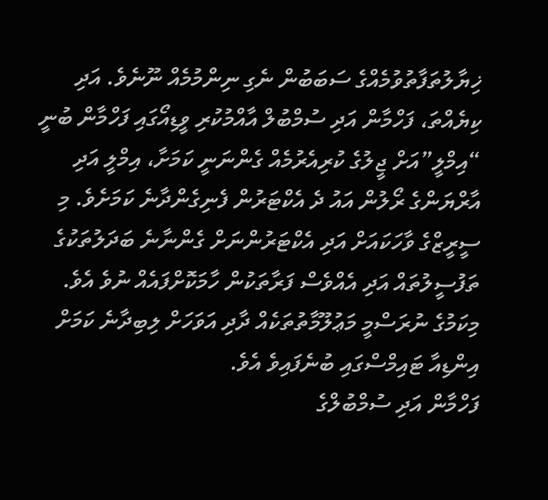ޚިޔާލުތަފާތުވުމެއްގެ ސަބަބުން ނެގި ނިންމުމެއް ނޫނެވެ. އަދި ކިޔެއްތަ، ފަހްމާން އަދި ސުމްބުލް އާއްމުކުރި ވީޑިއޯގައި ފަހްމާން ބުނީ “އިމްލީ”އަށް ޖީލުގެ ކުރިއެރުމެއް ގެންނަނީ ކަމަށާ، އިމްލީ އަދި އާރްޔަންގެ ރޯލުން އައު ދެ އެކްޓަރުން ފެނިގެންދާނެ ކަމަށެވެ. މި ސީރީޒްގެ ވާހަކައަށް އަދި އެކްޓަރުންނަށް ގެންނާނެ ބަދަލުތަކުގެ ތަފުސީލުތައް އަދި އެއްވެސް ފަރާތަކުން ހާމަކޮށްފައެއް ނުވެ އެވެ. މިކަމުގެ ނުރަސްމީ މަޢުލޫމާތުތަކެއް ދާދި އަވަހަށް ލިބިދާނެ ކަމަށް އިންޑިއާ ޓައިމްސްގައި ބުނެފައިވެ އެވެ.
ފަހްމާން އަދި ސުމްބުލްގެ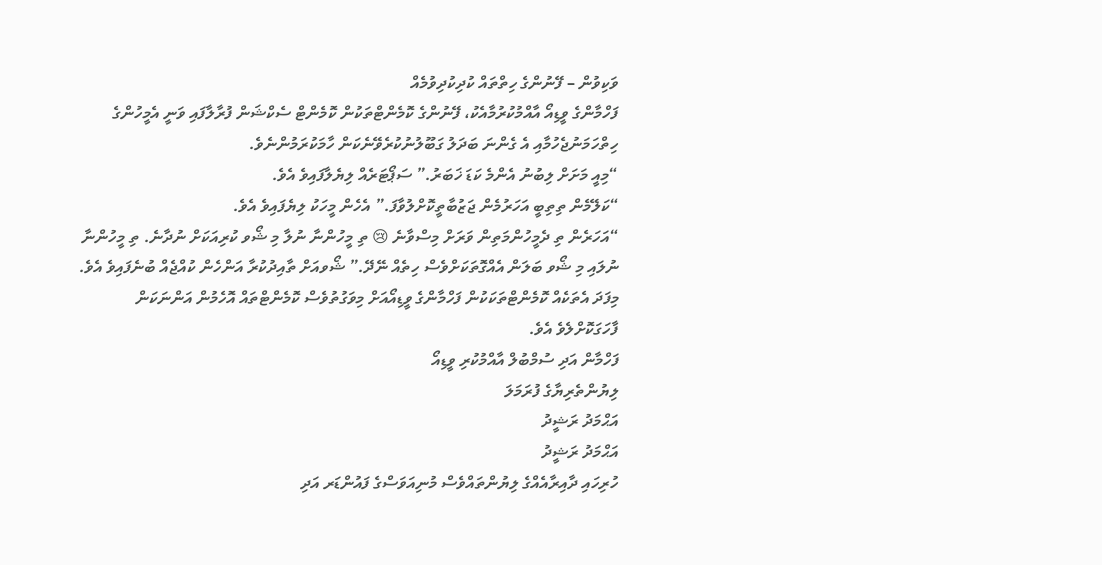ވަކިވުން – ފޭނުންގެ ހިތްތައް ކުދިކުދިވުމެއް
ފަހްމާންގެ ވީޑިއޯ އާއްމުކުރުމާއެކު، ފޭނުންގެ ކޮމެންޓްތަކުން ކޮމެންޓް ސެކްޝަން ފުރާލާފައި ވަނީ އެމީހުންގެ ހިތްހަމަނުޖެހުމާއި އެ ގެންނަ ބަދަލު ގަބޫލުނުކުރެވޭނެކަން ހާމަކުރަމުންނެވެ.
“މިއީ މަށަށް ލިބުނު އެންމެ ކަޑަ ޚަބަރު.” ސަޕޯޓަރެއް ލިޔެލާފައިވެ އެވެ.
“ކަލޭމެން ތިތިބީ އަހަރުމެން ޖަޒުބާތީކޮށްލުވާފަ.” އެހެން މީހަކު ލިޔެފައިވެ އެވެ.
“އަހަރެން ތި ދެމީހުންމަތިން ވަރަށް މިސްވާނެ 😢 ތި މީހުންނާ ނުލާ މި ޝޯވ ކުރިއަކަށް ނުދާނެ. ތި މީހުންނާ ނުލައި މި ޝޯވ ބަލަން އެއްގޮތަކަށްވެސް ހިތެއް ނޭދޭ.” ޝޯވއަށް ތާއިދުކުރާ އަންހެން ކުއްޖެއް ބުނެފައިވެ އެވެ.
މިފަދަ އެތަކެއް ކޮމެންޓްތަކަކުން ފަހްމާންގެ ވީޑިއޯއަށް މިވަގުތުވެސް ކޮމެންޓްތައް އޮހެމުން އަންނަކަން ފާހަގަކޮށްލެވެ އެވެ.
ފަހްމާން އަދި ސުމްބުލް އާއްމުކުރި ވީޑިއޯ
ލިޔުންތެރިޔާގެ ފުރަމަލަ
އަޙްމަދު ރަޝީދު
އަޙްމަދު ރަޝީދު
ހުރިހައި ދާއިރާއެއްގެ ލިޔުންތައްވެސް މުނިއަވަސްގެ ފައުންޑަރ އަދި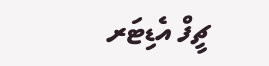ޗީފް އެޑިޓަރ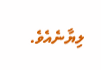ލިޔާނެއެވެ.